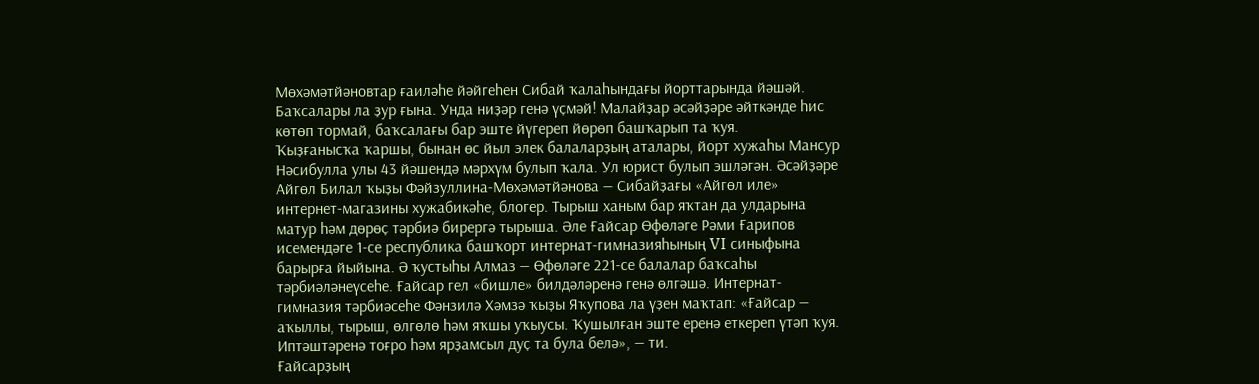Мөхәмәтйәновтар ғаиләһе йәйгеһен Сибай ҡалаһындағы йорттарында йәшәй. Баҡсалары ла ҙур ғына. Унда ниҙәр генә үҫмәй! Малайҙар әсәйҙәре әйткәнде һис көтөп тормай, баҡсалағы бар эште йүгереп йөрөп башҡарып та ҡуя.
Ҡыҙғанысҡа ҡаршы, бынан өс йыл элек балаларҙың аталары, йорт хужаһы Мансур Нәсибулла улы 43 йәшендә мәрхүм булып ҡала. Ул юрист булып эшләгән. Әсәйҙәре Айгөл Билал ҡыҙы Фәйзуллина-Мөхәмәтйәнова — Сибайҙағы «Айгөл иле» интернет-магазины хужабикәһе, блогер. Тырыш ханым бар яҡтан да улдарына матур һәм дөрөҫ тәрбиә бирергә тырыша. Әле Ғайсар Өфөләге Рәми Ғарипов исемендәге 1-се республика башҡорт интернат-гимназияһының VI синыфына барырға йыйына. Ә ҡустыһы Алмаз — Өфөләге 221-се балалар баҡсаһы тәрбиәләнеүсеһе. Ғайсар гел «бишле» билдәләренә генә өлгәшә. Интернат-гимназия тәрбиәсеһе Фәнзилә Хәмзә ҡыҙы Яҡупова ла үҙен маҡтап: «Ғайсар — аҡыллы, тырыш, өлгөлө һәм яҡшы уҡыусы. Ҡушылған эште еренә еткереп үтәп ҡуя. Иптәштәренә тоғро һәм ярҙамсыл дуҫ та була белә», — ти.
Ғайсарҙың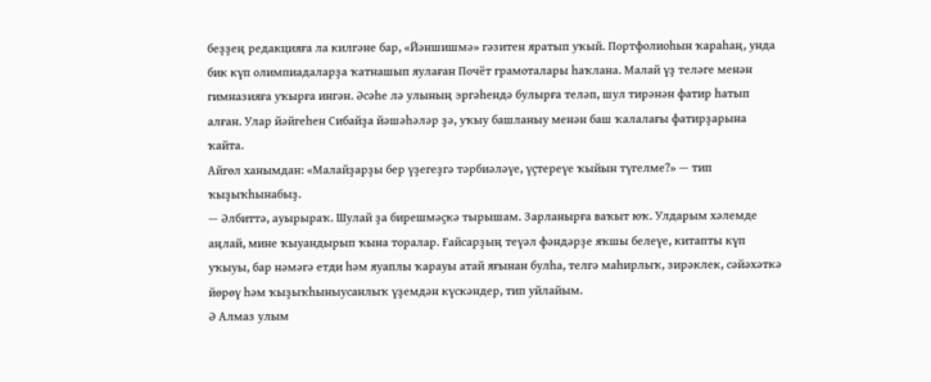беҙҙең редакцияға ла килгәне бар, «Йәншишмә» гәзитен яратып уҡый. Портфолиоһын ҡараһаң, унда бик күп олимпиадаларҙа ҡатнашып яулаған Почёт грамоталары һаҡлана. Малай үҙ теләге менән гимназияға уҡырға ингән. Әсәһе лә улының эргәһендә булырға теләп, шул тирәнән фатир һатып алған. Улар йәйгеһен Сибайҙа йәшәһәләр ҙә, уҡыу башланыу менән баш ҡалалағы фатирҙарына ҡайта.
Айгөл ханымдан: «Малайҙарҙы бер үҙегеҙгә тәрбиәләүе, үҫтереүе ҡыйын түгелме?» — тип ҡыҙыҡһынабыҙ.
— Әлбиттә, ауырыраҡ. Шулай ҙа бирешмәҫкә тырышам. Зарланырға ваҡыт юҡ. Улдарым хәлемде аңлай, мине ҡыуандырып ҡына торалар. Ғайсарҙың теүәл фәндәрҙе яҡшы белеүе, китапты күп уҡыуы, бар нәмәгә етди һәм яуаплы ҡарауы атай яғынан булһа, телгә маһирлыҡ, зирәклек, сәйәхәткә йөрөү һәм ҡыҙыҡһыныусанлыҡ үҙемдән күскәндер, тип уйлайым.
Ә Алмаз улым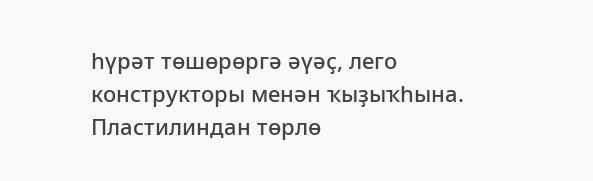һүрәт төшөрөргә әүәҫ, лего конструкторы менән ҡыҙыҡһына. Пластилиндан төрлө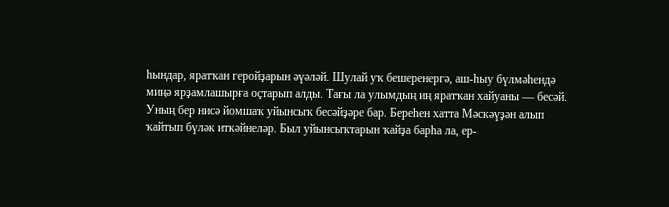һындар, яратҡан геройҙарын әүәләй. Шулай уҡ бешеренергә, аш-һыу бүлмәһендә миңә ярҙамлашырға оҫтарып алды. Тағы ла улымдың иң яратҡан хайуаны — бесәй. Уның бер нисә йомшаҡ уйынсыҡ бесәйҙәре бар. Береһен хатта Мәскәүҙән алып ҡайтып бүләк иткәйнеләр. Был уйынсыҡтарын ҡайҙа барһа ла, ер-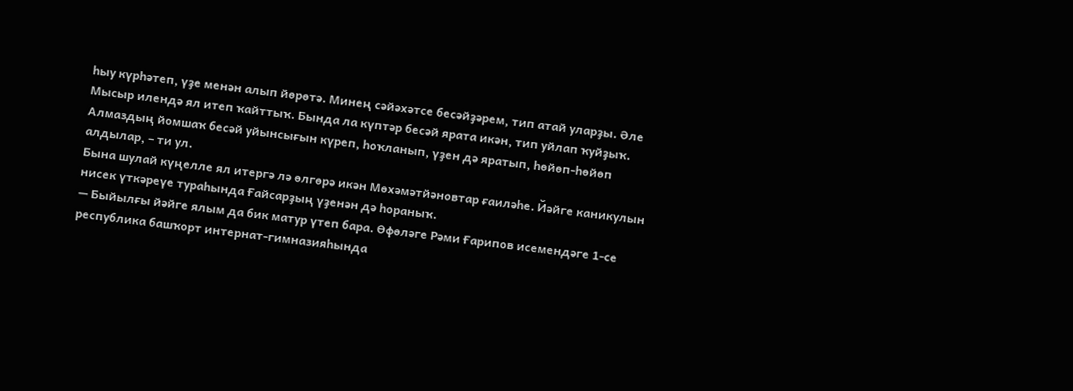һыу күрһәтеп, үҙе менән алып йөрөтә. Минең сәйәхәтсе бесәйҙәрем, тип атай уларҙы. Әле Мысыр илендә ял итеп ҡайттыҡ. Бында ла күптәр бесәй ярата икән, тип уйлап ҡуйҙыҡ. Алмаздың йомшаҡ бесәй уйынсығын күреп, һоҡланып, үҙен дә яратып, һөйөп-һөйөп алдылар, – ти ул.
Бына шулай күңелле ял итергә лә өлгөрә икән Мөхәмәтйәновтар ғаиләһе. Йәйге каникулын нисек үткәреүе тураһында Ғайсарҙың үҙенән дә һораныҡ.
— Быйылғы йәйге ялым да бик матур үтеп бара. Өфөләге Рәми Ғарипов исемендәге 1-се республика башҡорт интернат-гимназияһында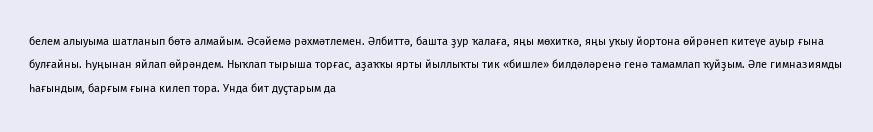белем алыуыма шатланып бөтә алмайым. Әсәйемә рәхмәтлемен. Әлбиттә, башта ҙур ҡалаға, яңы мөхиткә, яңы уҡыу йортона өйрәнеп китеүе ауыр ғына булғайны. Һуңынан яйлап өйрәндем. Ныҡлап тырыша торғас, аҙаҡҡы ярты йыллыҡты тик «бишле» билдәләренә генә тамамлап ҡуйҙым. Әле гимназиямды һағындым, барғым ғына килеп тора. Унда бит дуҫтарым да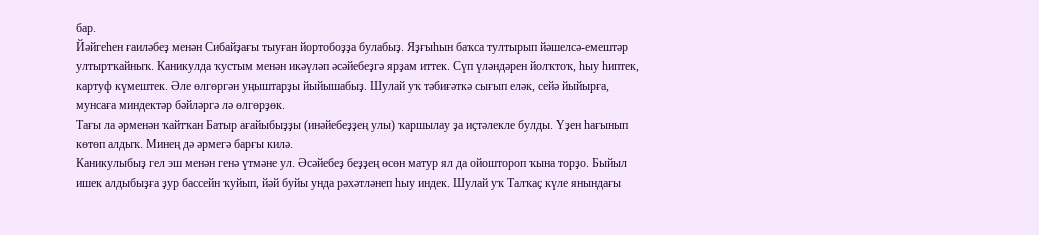бар.
Йәйгеһен ғаиләбеҙ менән Сибайҙағы тыуған йортобоҙҙа булабыҙ. Яҙғыһын баҡса тултырып йәшелсә-емештәр ултыртҡайныҡ. Каникулда ҡустым менән икәүләп әсәйебеҙгә ярҙам иттек. Сүп үләндәрен йолҡтоҡ, һыу һиптек, картуф күмештек. Әле өлгөргән уңыштарҙы йыйышабыҙ. Шулай уҡ тәбиғәткә сығып еләк, сейә йыйырға, мунсаға миндектәр бәйләргә лә өлгөрҙөк.
Тағы ла әрменән ҡайтҡан Батыр ағайыбыҙҙы (инәйебеҙҙең улы) ҡаршылау ҙа иҫтәлекле булды. Үҙен һағынып көтөп алдыҡ. Минең дә әрмегә барғы килә.
Каникулыбыҙ гел эш менән генә үтмәне ул. Әсәйебеҙ беҙҙең өсөн матур ял да ойоштороп ҡына торҙо. Быйыл ишек алдыбыҙға ҙур бассейн ҡуйып, йәй буйы унда рәхәтләнеп һыу индек. Шулай уҡ Талҡаҫ күле янындағы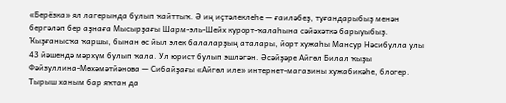«Берёзка» ял лагерында булып ҡайттыҡ. Ә иң иҫтәлеклеһе — ғаиләбеҙ, туғандарыбыҙ менән бергәләп бер аҙнаға Мысырҙағы Шарм-эль-Шейх курорт-ҡалаһына сәйәхәткә барыуыбыҙ.
Ҡыҙғанысҡа ҡаршы, бынан өс йыл элек балаларҙың аталары, йорт хужаһы Мансур Нәсибулла улы 43 йәшендә мәрхүм булып ҡала. Ул юрист булып эшләгән. Әсәйҙәре Айгөл Билал ҡыҙы Фәйзуллина-Мөхәмәтйәнова — Сибайҙағы «Айгөл иле» интернет-магазины хужабикәһе, блогер. Тырыш ханым бар яҡтан да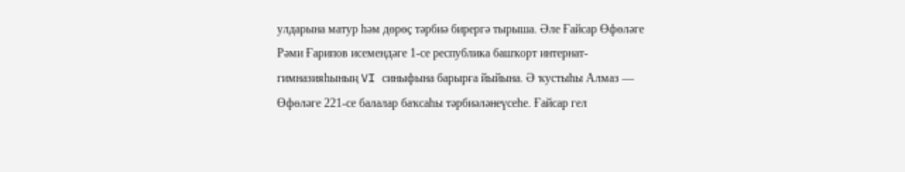улдарына матур һәм дөрөҫ тәрбиә бирергә тырыша. Әле Ғайсар Өфөләге Рәми Ғарипов исемендәге 1-се республика башҡорт интернат-гимназияһының VI синыфына барырға йыйына. Ә ҡустыһы Алмаз — Өфөләге 221-се балалар баҡсаһы тәрбиәләнеүсеһе. Ғайсар гел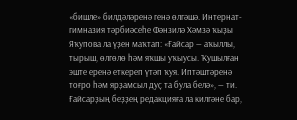«бишле» билдәләренә генә өлгәшә. Интернат-гимназия тәрбиәсеһе Фәнзилә Хәмзә ҡыҙы Яҡупова ла үҙен маҡтап: «Ғайсар — аҡыллы, тырыш, өлгөлө һәм яҡшы уҡыусы. Ҡушылған эште еренә еткереп үтәп ҡуя. Иптәштәренә тоғро һәм ярҙамсыл дуҫ та була белә», — ти.
Ғайсарҙың беҙҙең редакцияға ла килгәне бар,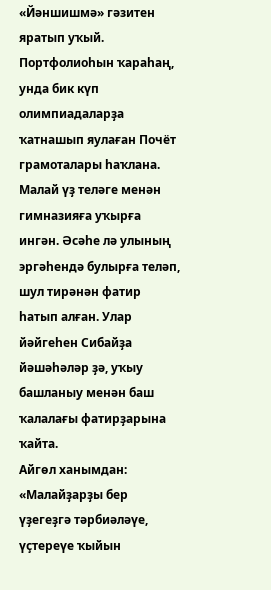«Йәншишмә» гәзитен яратып уҡый. Портфолиоһын ҡараһаң, унда бик күп олимпиадаларҙа ҡатнашып яулаған Почёт грамоталары һаҡлана. Малай үҙ теләге менән гимназияға уҡырға ингән. Әсәһе лә улының эргәһендә булырға теләп, шул тирәнән фатир һатып алған. Улар йәйгеһен Сибайҙа йәшәһәләр ҙә, уҡыу башланыу менән баш ҡалалағы фатирҙарына ҡайта.
Айгөл ханымдан: «Малайҙарҙы бер үҙегеҙгә тәрбиәләүе, үҫтереүе ҡыйын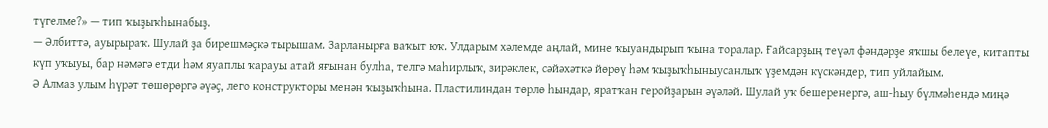түгелме?» — тип ҡыҙыҡһынабыҙ.
— Әлбиттә, ауырыраҡ. Шулай ҙа бирешмәҫкә тырышам. Зарланырға ваҡыт юҡ. Улдарым хәлемде аңлай, мине ҡыуандырып ҡына торалар. Ғайсарҙың теүәл фәндәрҙе яҡшы белеүе, китапты күп уҡыуы, бар нәмәгә етди һәм яуаплы ҡарауы атай яғынан булһа, телгә маһирлыҡ, зирәклек, сәйәхәткә йөрөү һәм ҡыҙыҡһыныусанлыҡ үҙемдән күскәндер, тип уйлайым.
Ә Алмаз улым һүрәт төшөрөргә әүәҫ, лего конструкторы менән ҡыҙыҡһына. Пластилиндан төрлө һындар, яратҡан геройҙарын әүәләй. Шулай уҡ бешеренергә, аш-һыу бүлмәһендә миңә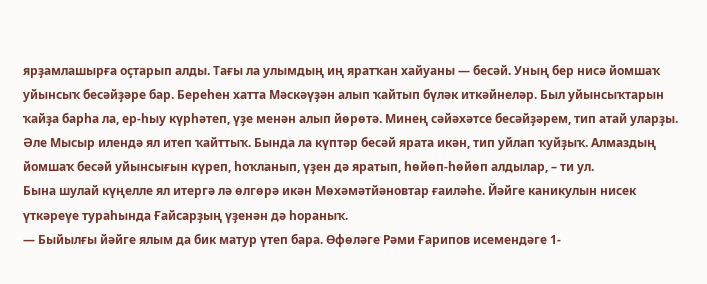ярҙамлашырға оҫтарып алды. Тағы ла улымдың иң яратҡан хайуаны — бесәй. Уның бер нисә йомшаҡ уйынсыҡ бесәйҙәре бар. Береһен хатта Мәскәүҙән алып ҡайтып бүләк иткәйнеләр. Был уйынсыҡтарын ҡайҙа барһа ла, ер-һыу күрһәтеп, үҙе менән алып йөрөтә. Минең сәйәхәтсе бесәйҙәрем, тип атай уларҙы. Әле Мысыр илендә ял итеп ҡайттыҡ. Бында ла күптәр бесәй ярата икән, тип уйлап ҡуйҙыҡ. Алмаздың йомшаҡ бесәй уйынсығын күреп, һоҡланып, үҙен дә яратып, һөйөп-һөйөп алдылар, – ти ул.
Бына шулай күңелле ял итергә лә өлгөрә икән Мөхәмәтйәновтар ғаиләһе. Йәйге каникулын нисек үткәреүе тураһында Ғайсарҙың үҙенән дә һораныҡ.
— Быйылғы йәйге ялым да бик матур үтеп бара. Өфөләге Рәми Ғарипов исемендәге 1-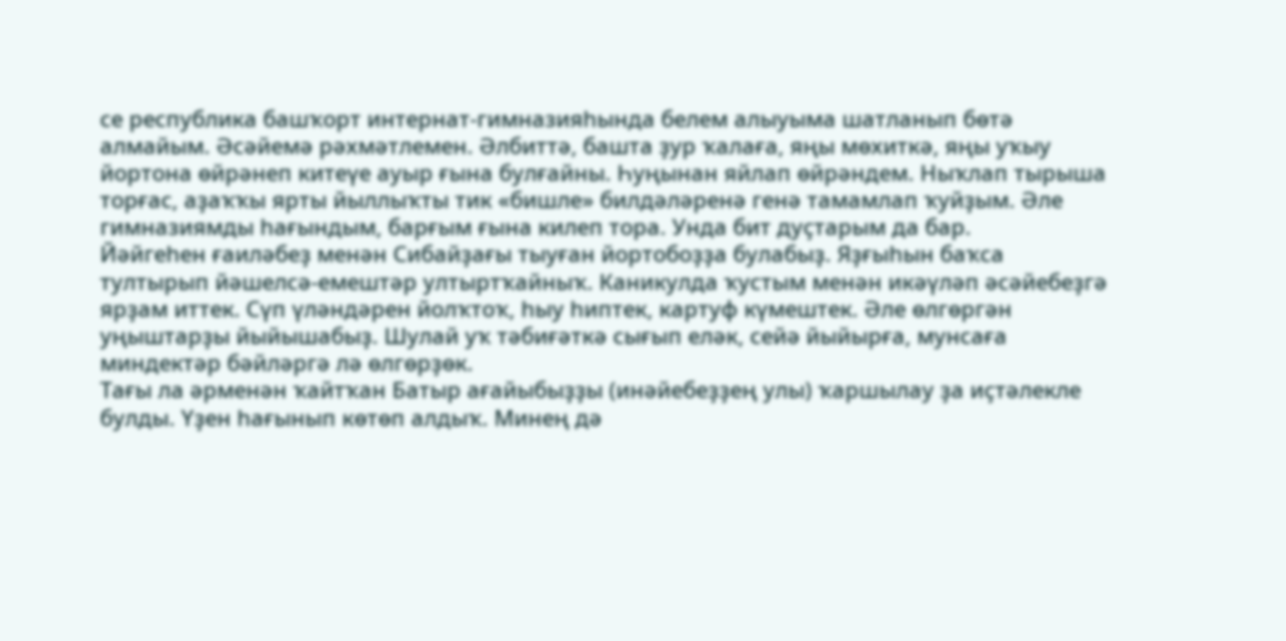се республика башҡорт интернат-гимназияһында белем алыуыма шатланып бөтә алмайым. Әсәйемә рәхмәтлемен. Әлбиттә, башта ҙур ҡалаға, яңы мөхиткә, яңы уҡыу йортона өйрәнеп китеүе ауыр ғына булғайны. Һуңынан яйлап өйрәндем. Ныҡлап тырыша торғас, аҙаҡҡы ярты йыллыҡты тик «бишле» билдәләренә генә тамамлап ҡуйҙым. Әле гимназиямды һағындым, барғым ғына килеп тора. Унда бит дуҫтарым да бар.
Йәйгеһен ғаиләбеҙ менән Сибайҙағы тыуған йортобоҙҙа булабыҙ. Яҙғыһын баҡса тултырып йәшелсә-емештәр ултыртҡайныҡ. Каникулда ҡустым менән икәүләп әсәйебеҙгә ярҙам иттек. Сүп үләндәрен йолҡтоҡ, һыу һиптек, картуф күмештек. Әле өлгөргән уңыштарҙы йыйышабыҙ. Шулай уҡ тәбиғәткә сығып еләк, сейә йыйырға, мунсаға миндектәр бәйләргә лә өлгөрҙөк.
Тағы ла әрменән ҡайтҡан Батыр ағайыбыҙҙы (инәйебеҙҙең улы) ҡаршылау ҙа иҫтәлекле булды. Үҙен һағынып көтөп алдыҡ. Минең дә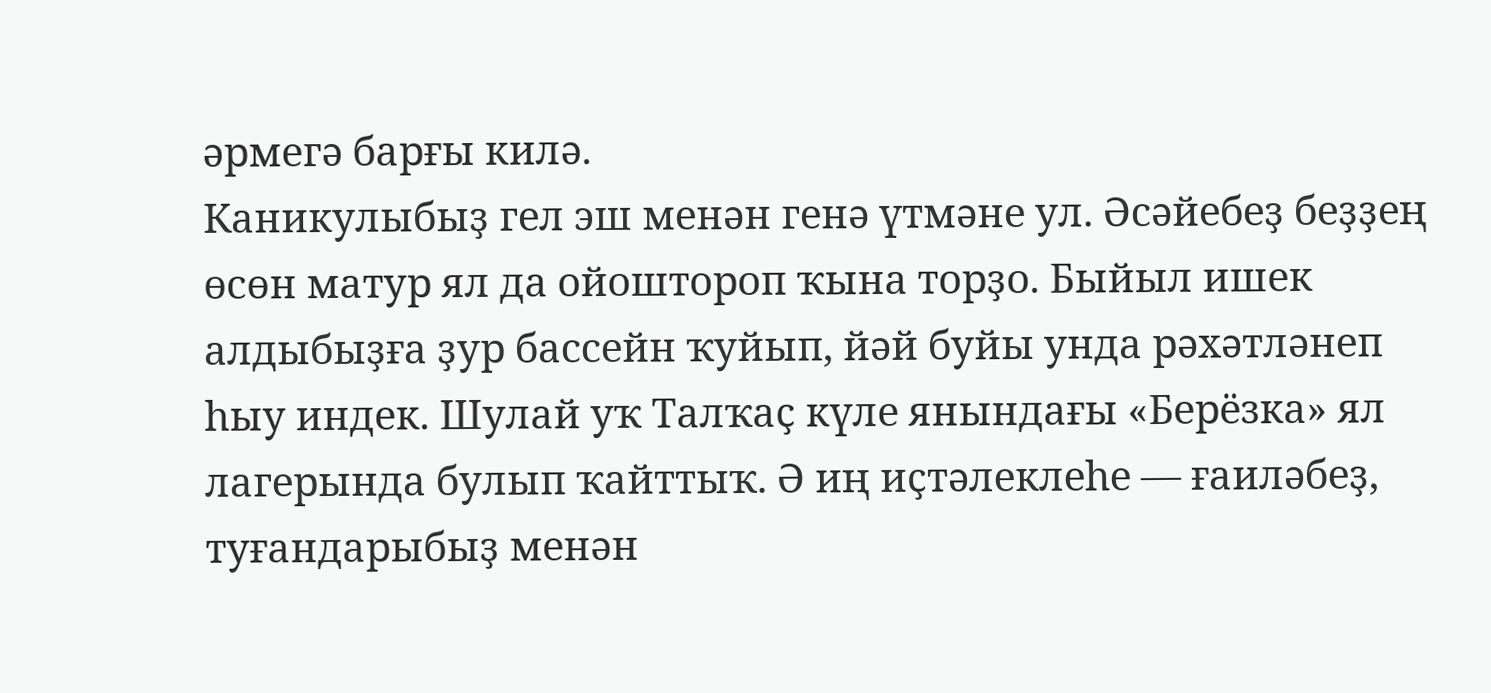әрмегә барғы килә.
Каникулыбыҙ гел эш менән генә үтмәне ул. Әсәйебеҙ беҙҙең өсөн матур ял да ойоштороп ҡына торҙо. Быйыл ишек алдыбыҙға ҙур бассейн ҡуйып, йәй буйы унда рәхәтләнеп һыу индек. Шулай уҡ Талҡаҫ күле янындағы «Берёзка» ял лагерында булып ҡайттыҡ. Ә иң иҫтәлеклеһе — ғаиләбеҙ, туғандарыбыҙ менән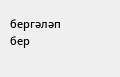бергәләп бер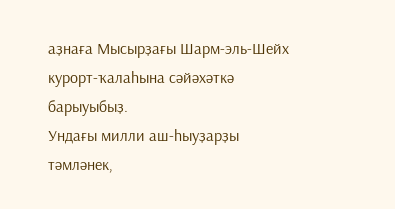аҙнаға Мысырҙағы Шарм-эль-Шейх курорт-ҡалаһына сәйәхәткә барыуыбыҙ.
Ундағы милли аш-һыуҙарҙы тәмләнек,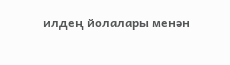илдең йолалары менән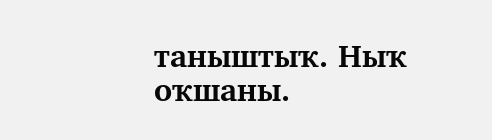таныштыҡ. Ныҡ оҡшаны.